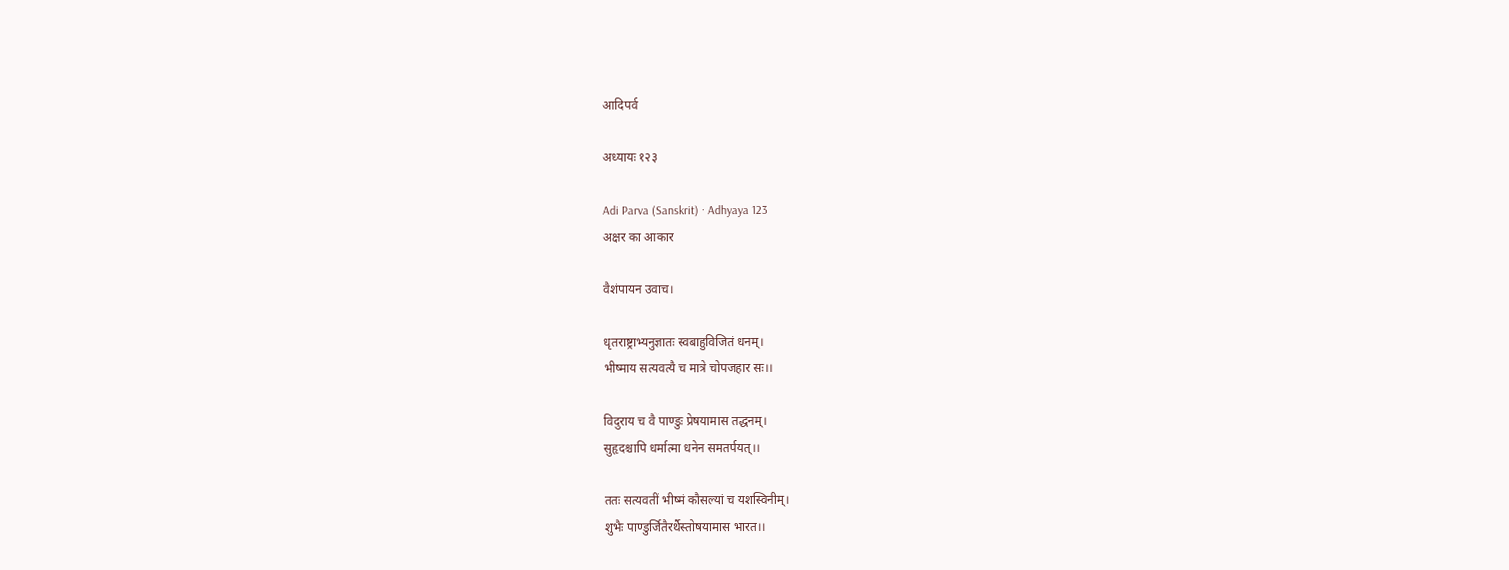आदिपर्व

अध्यायः १२३

Adi Parva (Sanskrit) · Adhyaya 123
अक्षर का आकार

वैशंपायन उवाच।

धृतराष्ट्राभ्यनुज्ञातः स्वबाहुविजितं धनम्।
भीष्माय सत्यवत्यै च मात्रे चोपजहार सः।।

विदुराय च वै पाण्डुः प्रेषयामास तद्धनम्।
सुहृदश्चापि धर्मात्मा धनेन समतर्पयत्।।

ततः सत्यवतीं भीष्मं कौसल्यां च यशस्विनीम्।
शुभैः पाण्डुर्जितैरर्थैस्तोषयामास भारत।।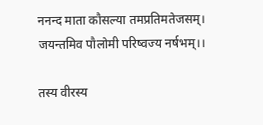ननन्द माता कौसल्या तमप्रतिमतेजसम्।
जयन्तमिव पौलोमी परिष्वज्य नर्षभम्।।

तस्य वीरस्य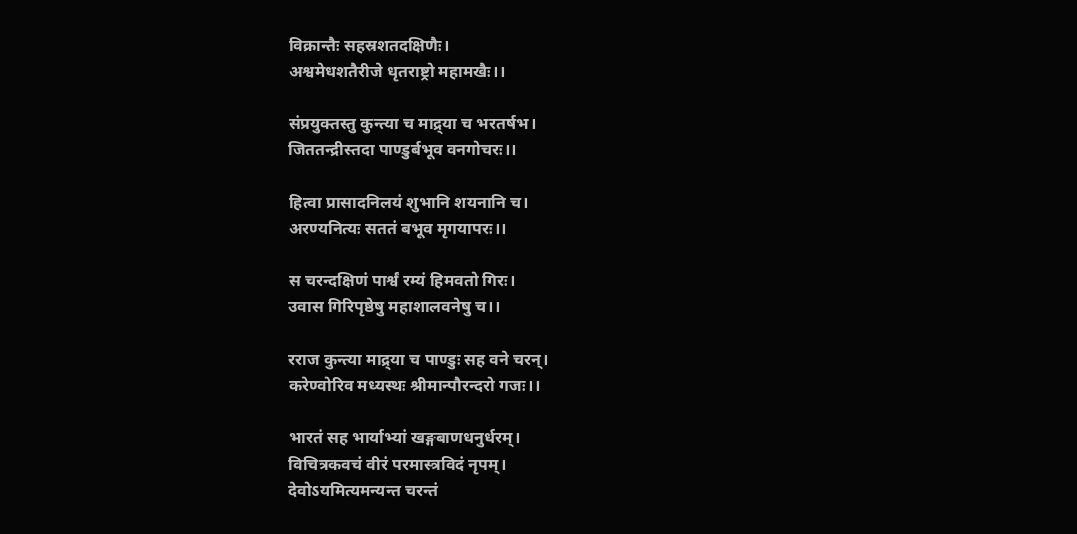विक्रान्तैः सहस्रशतदक्षिणैः।
अश्वमेधशतैरीजे धृतराष्ट्रो महामखैः।।

संप्रयुक्तस्तु कुन्त्या च माद्र्या च भरतर्षभ।
जिततन्द्रीस्तदा पाण्डुर्बभूव वनगोचरः।।

हित्वा प्रासादनिलयं शुभानि शयनानि च।
अरण्यनित्यः सततं बभूव मृगयापरः।।

स चरन्दक्षिणं पार्श्वं रम्यं हिमवतो गिरः।
उवास गिरिपृष्ठेषु महाशालवनेषु च।।

रराज कुन्त्या माद्र्या च पाण्डुः सह वने चरन्।
करेण्वोरिव मध्यस्थः श्रीमान्पौरन्दरो गजः।।

भारतं सह भार्याभ्यां खङ्गबाणधनुर्धरम्।
विचित्रकवचं वीरं परमास्त्रविदं नृपम्।
देवोऽयमित्यमन्यन्त चरन्तं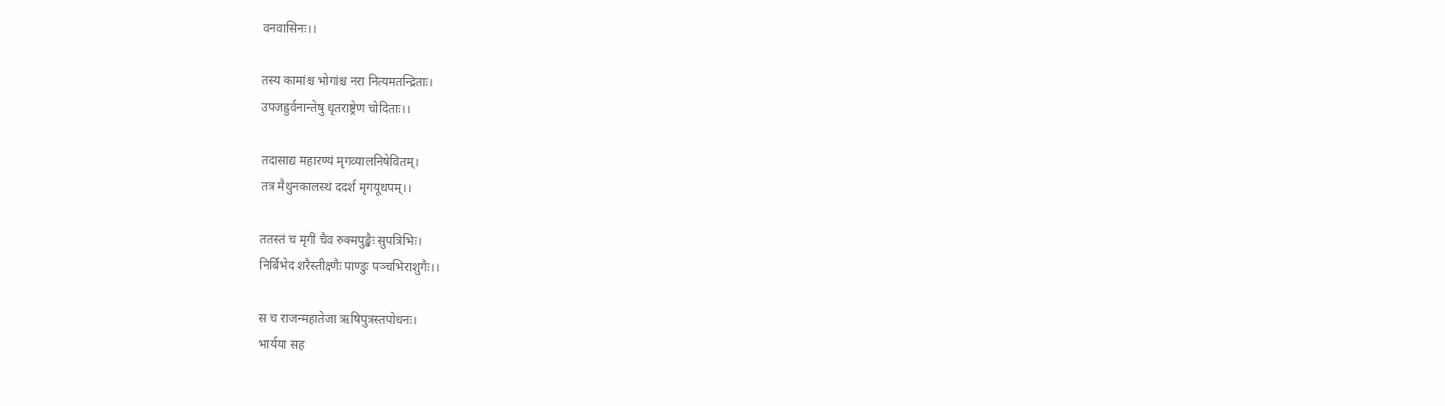वनवासिनः।।

तस्य कामांश्च भोगांश्च नरा नित्यमतन्द्रिताः।
उपजह्रुर्वनान्तेषु धृतराष्ट्रेण चोदिताः।।

तदासाद्य महारण्यं मृगव्यालनिषेवितम्।
तत्र मैथुनकालस्थं ददर्श मृगयूथपम्।।

ततस्तं च मृगीं चैव रुक्मपुङ्खैः सुपत्रिभिः।
निर्बिभेद शरैस्तीक्ष्णैः पाण्डुः पञ्चभिराशुगैः।।

स च राजन्महातेजा ऋषिपुत्रस्तपोधनः।
भार्यया सह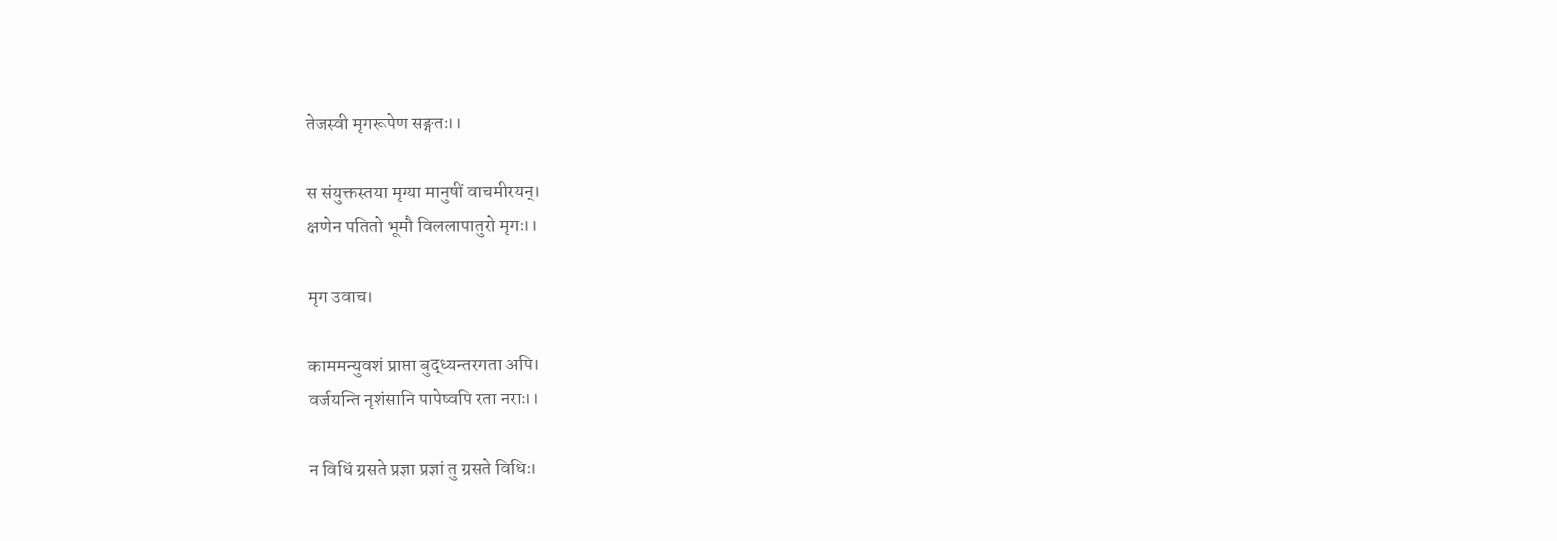तेजस्वी मृगरूपेण सङ्गतः।।

स संयुक्तस्तया मृग्या मानुषीं वाचमीरयन्।
क्षणेन पतितो भूमौ विललापातुरो मृगः।।

मृग उवाच।

काममन्युवशं प्राप्ता बुद्ध्यन्तरगता अपि।
वर्जयन्ति नृशंसानि पापेष्वपि रता नराः।।

न विधिं ग्रसते प्रज्ञा प्रज्ञां तु ग्रसते विधिः।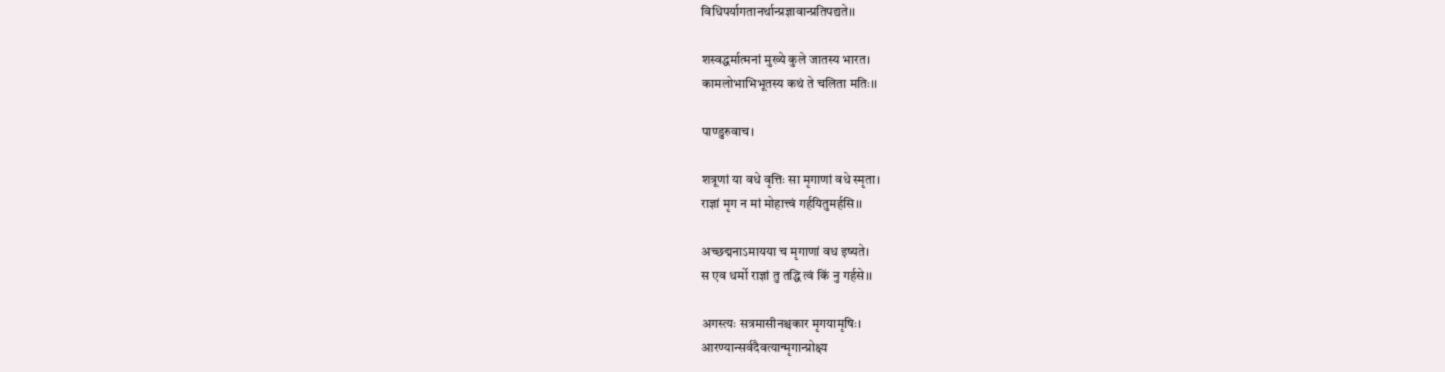विधिपर्यागतानर्थान्प्रज्ञावान्प्रतिपद्यते।।

शस्वद्धर्मात्मनां मुख्ये कुले जातस्य भारत।
कामलोभाभिभूतस्य कथं ते चलिता मतिः।।

पाण्डुरुवाच।

शत्रूणां या वधे वृत्तिः सा मृगाणां वधे स्मृता।
राज्ञां मृग न मां मोहात्त्वं गर्हयितुमर्हसि।।

अच्छद्मनाऽमायया च मृगाणां वध इष्यते।
स एव धर्मो राज्ञां तु तद्धि त्वं किं नु गर्हसे।।

अगस्त्यः सत्रमासीनश्चकार मृगयामृषिः।
आरण्यान्सर्वदैवत्यान्मृगान्प्रोक्ष्य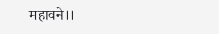महावने।।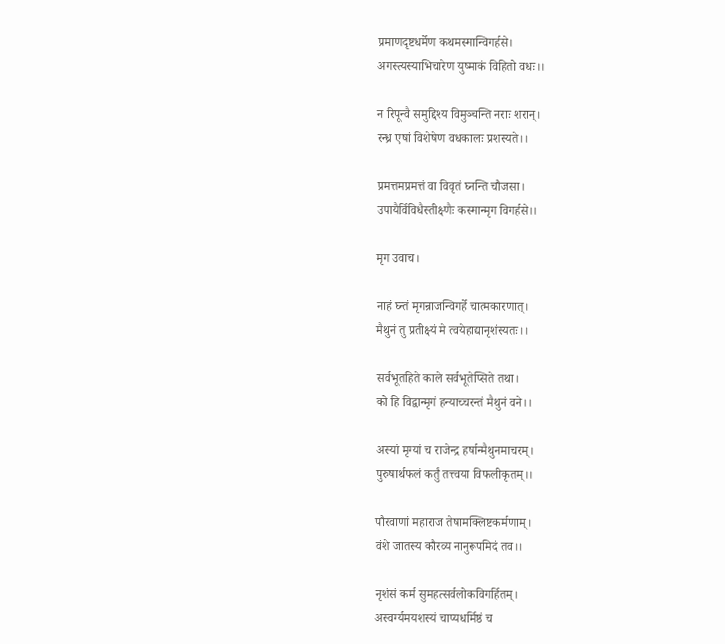प्रमाणदृष्टधर्मेण कथमस्मान्विगर्हसे।
अगस्त्यस्याभिचारेण युष्माकं विहितो वधः।।

न रिपून्वै समुद्दिश्य विमुञ्चन्ति नराः शरान्।
रन्ध्र एषां विशेषेण वधकालः प्रशस्यते।।

प्रमत्तमप्रमत्तं वा विवृतं घ्नन्ति चौजसा।
उपायैर्विविधैस्तीक्ष्णैः कस्मान्मृग विगर्हसे।।

मृग उवाच।

नाहं घ्न्तं मृगन्राजन्विगर्हे चात्मकारणात्।
मैथुनं तु प्रतीक्ष्यं मे त्वयेहाद्यानृशंस्यतः।।

सर्वभूतहिते काले सर्वभूतेप्सिते तथा।
को हि विद्वान्मृगं हन्याच्चरन्तं मैथुनं वने।।

अस्यां मृग्यां च राजेन्द्र हर्षान्मैथुनमाचरम्।
पुरुषार्थफलं कर्तुं तत्त्वया विफलीकृतम्।।

पौरवाणां महाराज तेषामक्लिष्टकर्मणाम्।
वंशे जातस्य कौरव्य नानुरूपमिदं तव।।

नृशंसं कर्म सुमहत्सर्वलोकविगर्हितम्।
अस्वर्ग्यमयशस्यं चाप्यधर्मिष्ठं च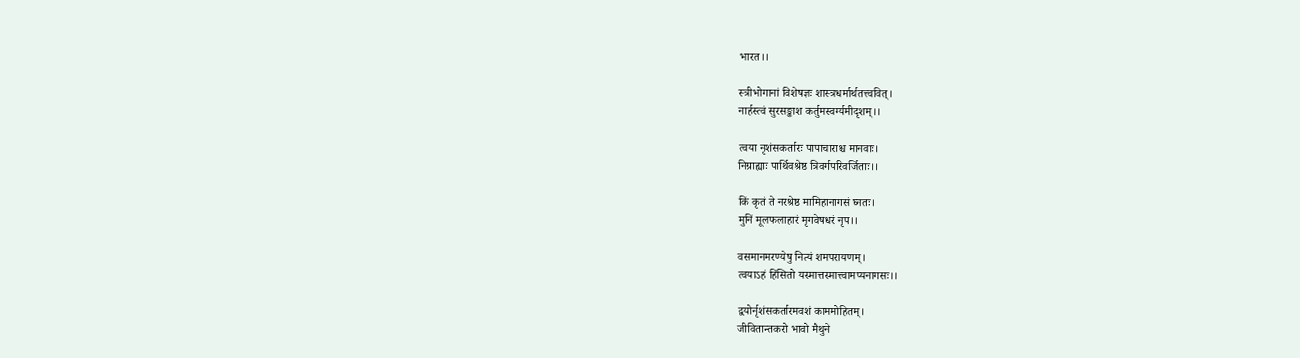भारत।।

स्त्रीभोगानां विशेषज्ञः शास्त्रधर्मार्थतत्त्ववित्।
नार्हस्त्वं सुरसङ्काश कर्तुमस्वर्ग्यमीदृशम्।।

त्वया नृशंसकर्तारः पापाचाराश्च मानवाः।
निग्राह्याः पार्थिवश्रेष्ठ त्रिवर्गपरिवर्जिताः।।

किं कृतं ते नरश्रेष्ठ मामिहानागसं घ्नतः।
मुनिं मूलफलाहारं मृगवेषधरं नृप।।

वसमानमरण्येषु नित्यं शमपरायणम्।
त्वयाऽहं हिंसितो यस्मात्तस्मात्त्वामप्यनागसः।।

द्वयोर्नृशंसकर्तारमवशं काममोहितम्।
जीवितान्तकरो भावो मैथुने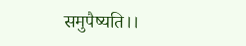समुपैष्यति।।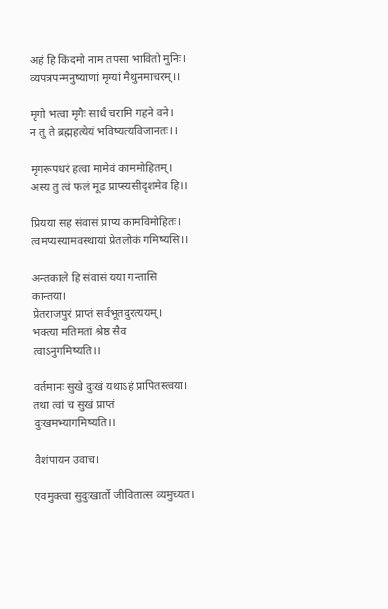अहं हि किंदमो नाम तपसा भावितो मुनिः।
व्यपत्रपन्मनुष्याणां मृग्यां मैथुनमाचरम्।।

मृगो भत्वा मृगैः सार्धं चरामि गहने वने।
न तु ते ब्रह्महत्येयं भविष्यत्यविजानतः।।

मृगरूपधरं हत्वा मामेवं काममोहितम्।
अस्य तु त्वं फलं मूढ प्राप्स्यसीदृशमेव हि।।

प्रियया सह संवासं प्राप्य कामविमोहितः।
त्वमप्यस्यामवस्थायां प्रेतलोकं गमिष्यसि।।

अन्तकाले हि संवासं यया गन्तासि कान्तया।
प्रेतराजपुरं प्राप्तं सर्वभूतदुरत्ययम्।
भक्त्या मतिमतां श्रेष्ठ सैव त्वाऽनुगमिष्यति।।

वर्तमानः सुखे दुःखं यथाऽहं प्रापितस्त्वया।
तथा त्वां च सुखं प्राप्तं दुःखमभ्यागमिष्यति।।

वैशंपायन उवाच।

एवमुक्त्वा सुदुःखार्तो जीवितात्स व्यमुच्यत।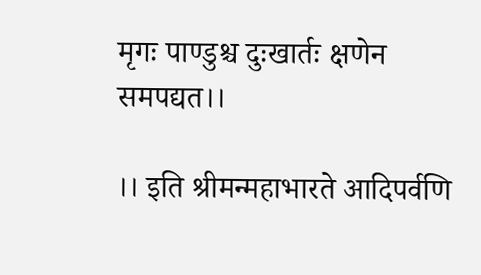मृगः पाण्डुश्च दुःखार्तः क्षणेन समपद्यत।।

।। इति श्रीमन्महाभारते आदिपर्वणि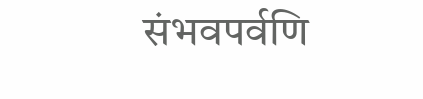संभवपर्वणि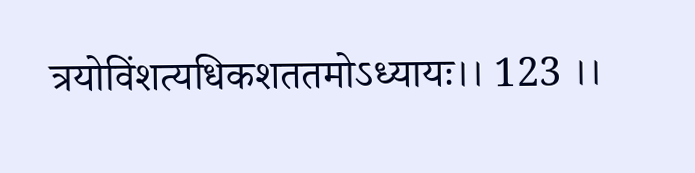त्रयोविंशत्यधिकशततमोऽध्यायः।। 123 ।।